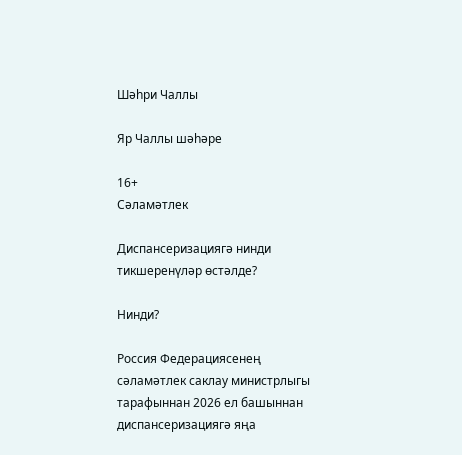Шәһри Чаллы

Яр Чаллы шәһәре

16+
Сәламәтлек

Диспансеризациягә нинди тикшеренүләр өстәлде?

Нинди?

Россия Федерациясенең сәламәтлек саклау министрлыгы тарафыннан 2026 ел башыннан диспансеризациягә яңа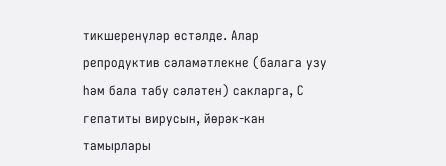тикшеренүләр өстәлде. Алар репродуктив сәламәтлекне (балага узу һәм бала табу сәләтен) сакларга, С гепатиты вирусын, йөрәк-кан тамырлары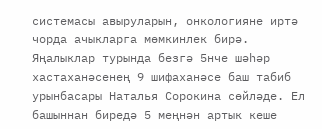системасы авыруларын, онкологияне иртә чорда ачыкларга мөмкинлек бирә.
Яңалыклар турында безгә 5нче шәһәр хастаханәсенең 9 шифаханәсе баш табиб урынбасары Наталья Сорокина сөйләде. Ел башыннан биредә 5 меңнән артык кеше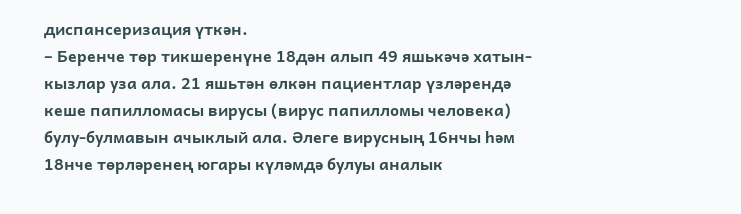диспансеризация үткән.
– Беренче төр тикшеренүне 18дән алып 49 яшькәчә хатын-кызлар уза ала. 21 яшьтән өлкән пациентлар үзләрендә кеше папилломасы вирусы (вирус папилломы человека) булу-булмавын ачыклый ала. Әлеге вирусның 16нчы һәм 18нче төрләренең югары күләмдә булуы аналык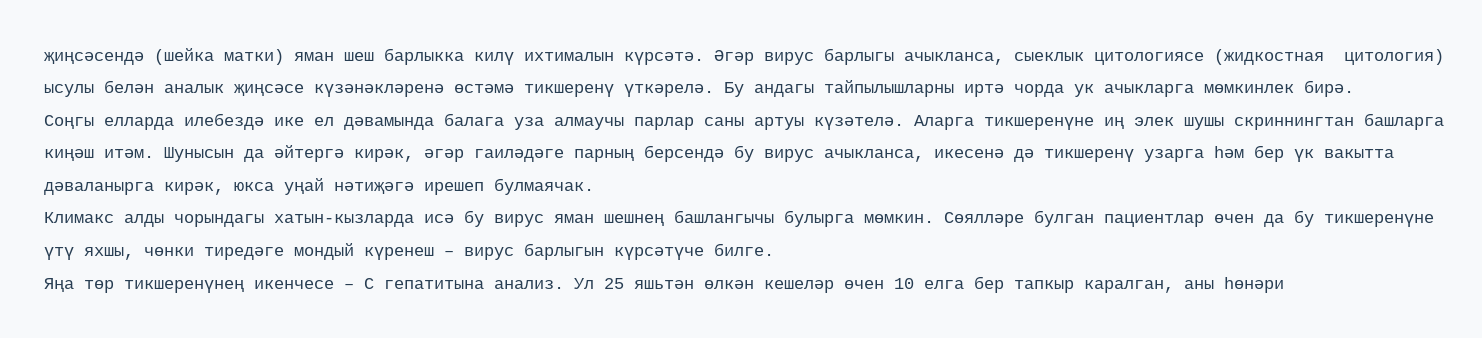җиңсәсендә (шейка матки) яман шеш барлыкка килү ихтималын күрсәтә. Әгәр вирус барлыгы ачыкланса, сыеклык цитологиясе (жидкостная  цитология) ысулы белән аналык җиңсәсе күзәнәкләренә өстәмә тикшеренү үткәрелә. Бу андагы тайпылышларны иртә чорда ук ачыкларга мөмкинлек бирә.
Соңгы елларда илебездә ике ел дәвамында балага уза алмаучы парлар саны артуы күзәтелә. Аларга тикшеренүне иң элек шушы скриннингтан башларга киңәш итәм. Шунысын да әйтергә кирәк, әгәр гаиләдәге парның берсендә бу вирус ачыкланса, икесенә дә тикшеренү узарга һәм бер үк вакытта дәваланырга кирәк, юкса уңай нәтиҗәгә ирешеп булмаячак.
Климакс алды чорындагы хатын-кызларда исә бу вирус яман шешнең башлангычы булырга мөмкин. Сөялләре булган пациентлар өчен да бу тикшеренүне үтү яхшы, чөнки тиредәге мондый күренеш – вирус барлыгын күрсәтүче билге.
Яңа төр тикшеренүнең икенчесе – С гепатитына анализ. Ул 25 яшьтән өлкән кешеләр өчен 10 елга бер тапкыр каралган, аны һөнәри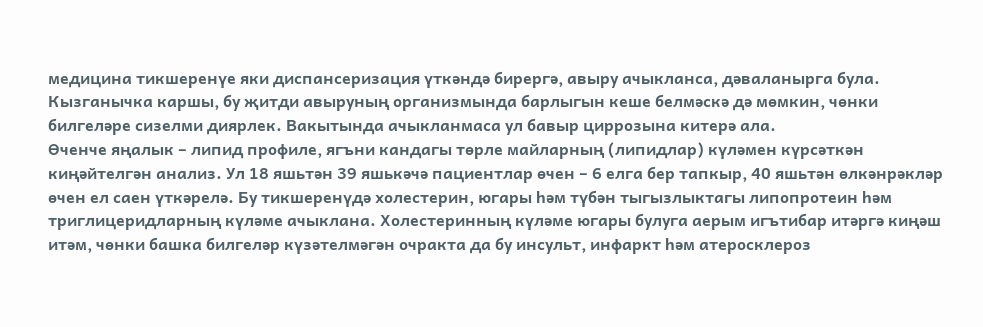медицина тикшеренүе яки диспансеризация үткәндә бирергә, авыру ачыкланса, дәваланырга була. Кызганычка каршы, бу җитди авыруның организмында барлыгын кеше белмәскә дә мөмкин, чөнки билгеләре сизелми диярлек. Вакытында ачыкланмаса ул бавыр циррозына китерә ала.
Өченче яңалык – липид профиле, ягъни кандагы төрле майларның (липидлар) күләмен күрсәткән киңәйтелгән анализ. Ул 18 яшьтән 39 яшькәчә пациентлар өчен – 6 елга бер тапкыр, 40 яшьтән өлкәнрәкләр өчен ел саен үткәрелә. Бу тикшеренүдә холестерин, югары һәм түбән тыгызлыктагы липопротеин һәм триглицеридларның күләме ачыклана. Холестеринның күләме югары булуга аерым игътибар итәргә киңәш итәм, чөнки башка билгеләр күзәтелмәгән очракта да бу инсульт, инфаркт һәм атеросклероз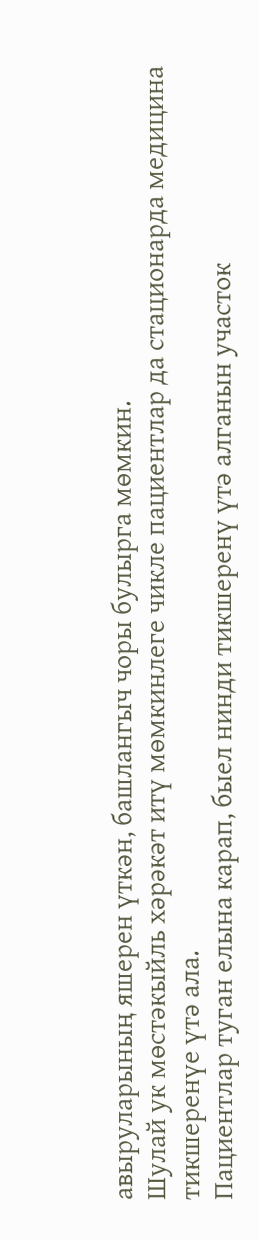авыруларының яшерен үткән, башлангыч чоры булырга мөмкин.
Шулай ук мөстәкыйль хәрәкәт итү мөмкинлеге чикле пациентлар да стационарда медицина тикшеренүе үтә ала.
Пациентлар туган елына карап, быел нинди тикшеренү үтә алганын участок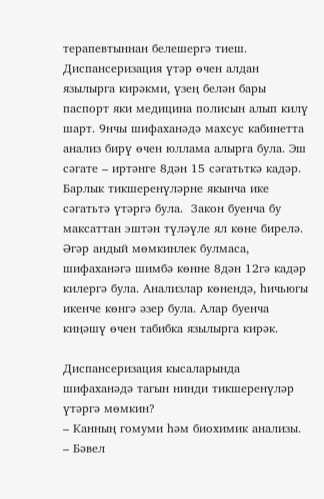терапевтыннан белешергә тиеш. Диспансеризация үтәр өчен алдан язылырга кирәкми, үзең белән бары паспорт яки медицина полисын алып килү шарт. 9нчы шифаханәдә махсус кабинетта анализ бирү өчен юллама алырга була. Эш сәгате – иртәнге 8дән 15 сәгатьткә кадәр. Барлык тикшеренүләрне якынча ике сәгатьтә үтәргә була.  Закон буенча бу максаттан эштән түләүле ял көне бирелә. Әгәр андый мөмкинлек булмаса, шифаханәгә шимбә көнне 8дән 12гә кадәр килергә була. Анализлар көнендә, һичьюгы икенче көнгә әзер була. Алар буенча киңәшү өчен табибка язылырга кирәк.

Диспансеризация кысаларында шифаханәдә тагын нинди тикшеренүләр үтәргә мөмкин?
– Канның гомуми һәм биохимик анализы.
– Бәвел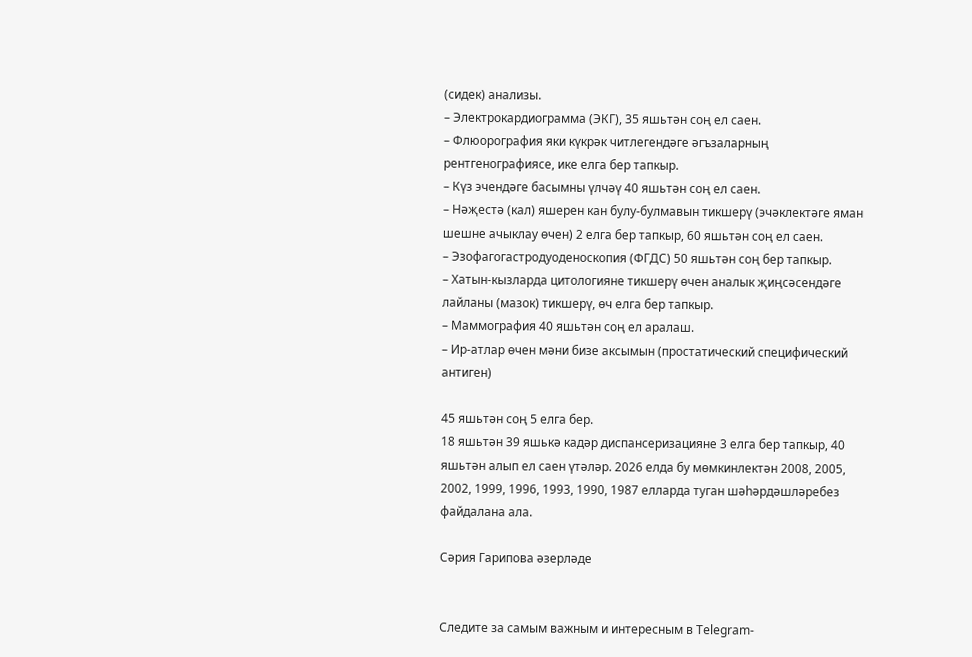(сидек) анализы.
– Электрокардиограмма (ЭКГ), 35 яшьтән соң ел саен.
– Флюорография яки күкрәк читлегендәге әгъзаларның рентгенографиясе, ике елга бер тапкыр.
– Күз эчендәге басымны үлчәү 40 яшьтән соң ел саен.
– Нәҗестә (кал) яшерен кан булу-булмавын тикшерү (эчәклектәге яман шешне ачыклау өчен) 2 елга бер тапкыр, 60 яшьтән соң ел саен.
– Эзофагогастродуоденоскопия (ФГДС) 50 яшьтән соң бер тапкыр.
– Хатын-кызларда цитологияне тикшерү өчен аналык җиңсәсендәге лайланы (мазок) тикшерү, өч елга бер тапкыр.
– Маммография 40 яшьтән соң ел аралаш.
– Ир-атлар өчен мәни бизе аксымын (простатический специфический антиген)

45 яшьтән соң 5 елга бер.
18 яшьтән 39 яшькә кадәр диспансеризацияне 3 елга бер тапкыр, 40 яшьтән алып ел саен үтәләр. 2026 елда бу мөмкинлектән 2008, 2005, 2002, 1999, 1996, 1993, 1990, 1987 елларда туган шәһәрдәшләребез файдалана ала.

Сәрия Гарипова әзерләде


Следите за самым важным и интересным в Telegram-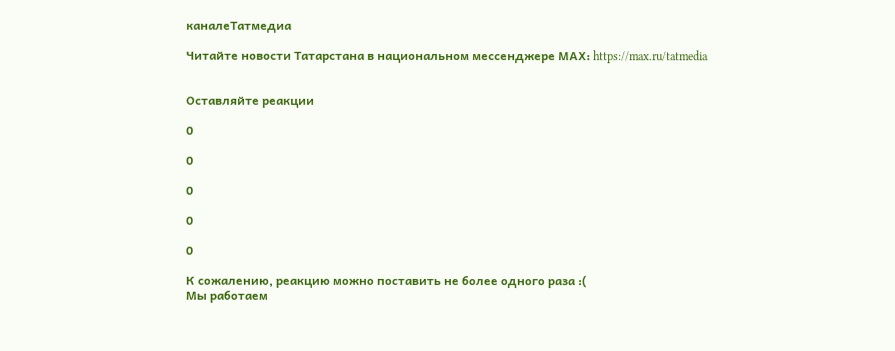каналеТатмедиа

Читайте новости Татарстана в национальном мессенджере MАХ: https://max.ru/tatmedia


Оставляйте реакции

0

0

0

0

0

К сожалению, реакцию можно поставить не более одного раза :(
Мы работаем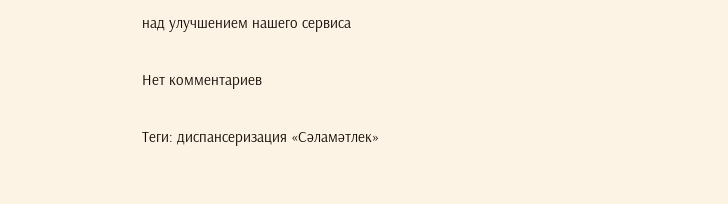над улучшением нашего сервиса

Нет комментариев

Теги: диспансеризация «Сәламәтлек»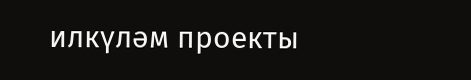илкүләм проекты